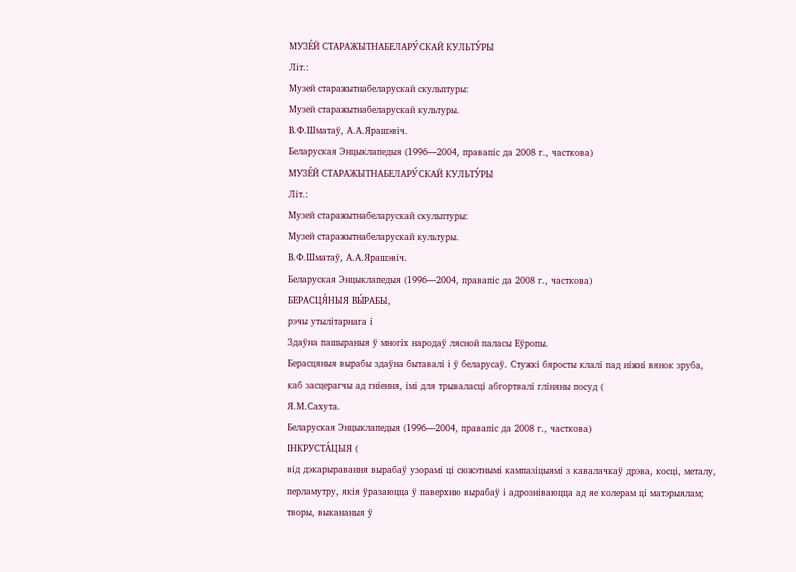МУЗЕ́Й СТАРАЖЫТНАБЕЛАРУ́СКАЙ КУЛЬТУ́РЫ
Літ.:
Музей старажытнабеларускай скульптуры:
Музей старажытнабеларускай культуры.
В.Ф.Шматаў, А.А.Ярашэвіч.
Беларуская Энцыклапедыя (1996—2004, правапіс да 2008 г., часткова)
МУЗЕ́Й СТАРАЖЫТНАБЕЛАРУ́СКАЙ КУЛЬТУ́РЫ
Літ.:
Музей старажытнабеларускай скульптуры:
Музей старажытнабеларускай культуры.
В.Ф.Шматаў, А.А.Ярашэвіч.
Беларуская Энцыклапедыя (1996—2004, правапіс да 2008 г., часткова)
БЕРАСЦЯ́НЫЯ ВЫ́РАБЫ,
рэчы утылітарнага і
Здаўна пашыраныя ў многіх народаў лясной паласы Еўропы.
Берасцяныя вырабы здаўна бытавалі і ў беларусаў. Стужкі бяросты клалі пад ніжні вянок зруба, каб засцерагчы ад гніення, імі для трываласці абгортвалі гліняны посуд (
Я.М.Сахута.
Беларуская Энцыклапедыя (1996—2004, правапіс да 2008 г., часткова)
ІНКРУСТА́ЦЫЯ (
від дэкарыравання вырабаў узорамі ці сюжэтнымі кампазіцыямі з кавалачкаў дрэва, косці, металу, перламутру, якія ўразаюцца ў паверхню вырабаў і адрозніваюцца ад яе колерам ці матэрыялам; творы, выкананыя ў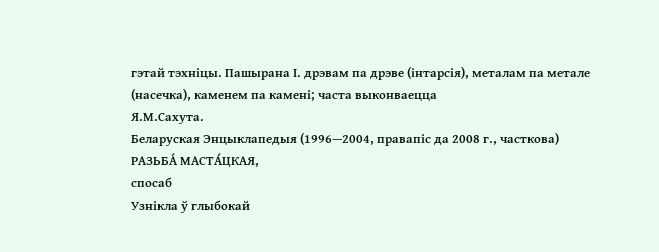гэтай тэхніцы. Пашырана І. дрэвам па дрэве (інтарсія), металам па метале (насечка), каменем па камені; часта выконваецца
Я.М.Сахута.
Беларуская Энцыклапедыя (1996—2004, правапіс да 2008 г., часткова)
РАЗЬБА́ МАСТА́ЦКАЯ,
спосаб
Узнікла ў глыбокай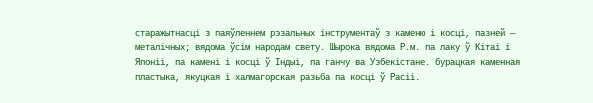старажытнасці з паяўленнем рэзальных інструментаў з каменю і косці, пазней — металічных; вядома ўсім народам свету. Шырока вядома Р.м. па лаку ў Кітаі і Японіі, па камені і косці ў Індыі, па ганчу ва Узбекістане. бурацкая каменная пластыка, якуцкая і халмагорская разьба па косці ў Расіі.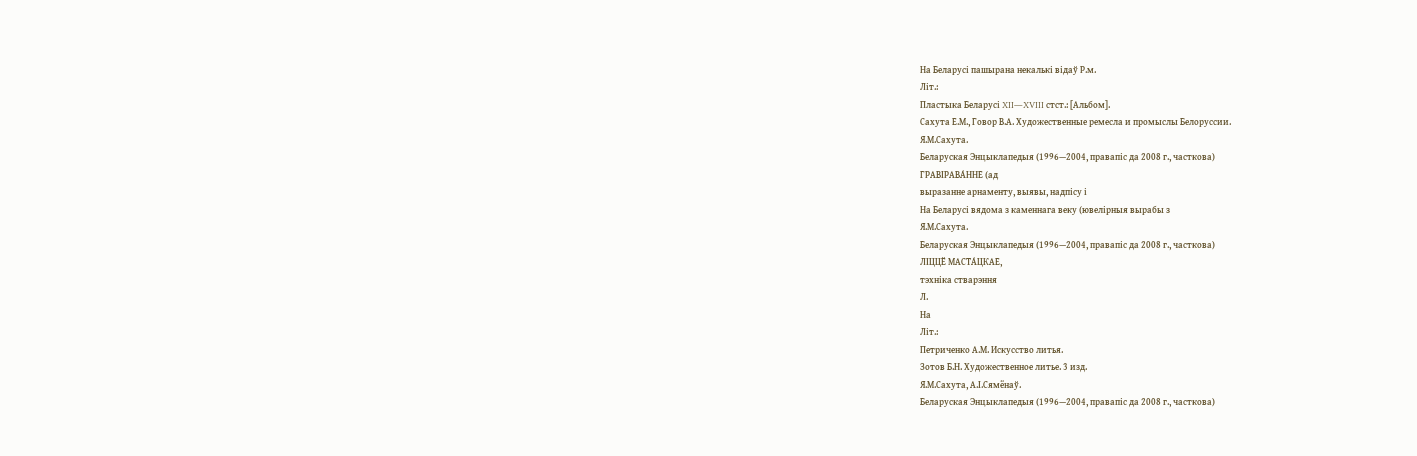На Беларусі пашырана некалькі відаў Р.м.
Літ.:
Пластыка Беларусі XII—XVIII стст.: [Альбом].
Сахута Е.М., Говор В.А. Художественные ремесла и промыслы Белоруссии.
Я.М.Сахута.
Беларуская Энцыклапедыя (1996—2004, правапіс да 2008 г., часткова)
ГРАВІРАВА́ННЕ (ад
выразанне арнаменту, выявы, надпісу і
На Беларусі вядома з каменнага веку (ювелірныя вырабы з
Я.М.Сахута.
Беларуская Энцыклапедыя (1996—2004, правапіс да 2008 г., часткова)
ЛІЦЦЁ МАСТА́ЦКАЕ,
тэхніка стварэння
Л.
На
Літ.:
Петриченко А.М. Искусство литья.
Зотов Б.Н. Художественное литье. 3 изд.
Я.М.Сахута, А.І.Сямёнаў.
Беларуская Энцыклапедыя (1996—2004, правапіс да 2008 г., часткова)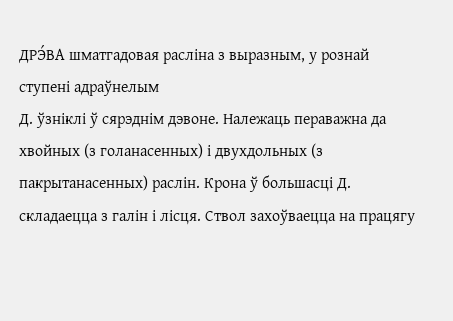ДРЭ́ВА шматгадовая расліна з выразным, у рознай ступені адраўнелым
Д. ўзніклі ў сярэднім дэвоне. Належаць пераважна да хвойных (з голанасенных) і двухдольных (з пакрытанасенных) раслін. Крона ў большасці Д. складаецца з галін і лісця. Ствол захоўваецца на працягу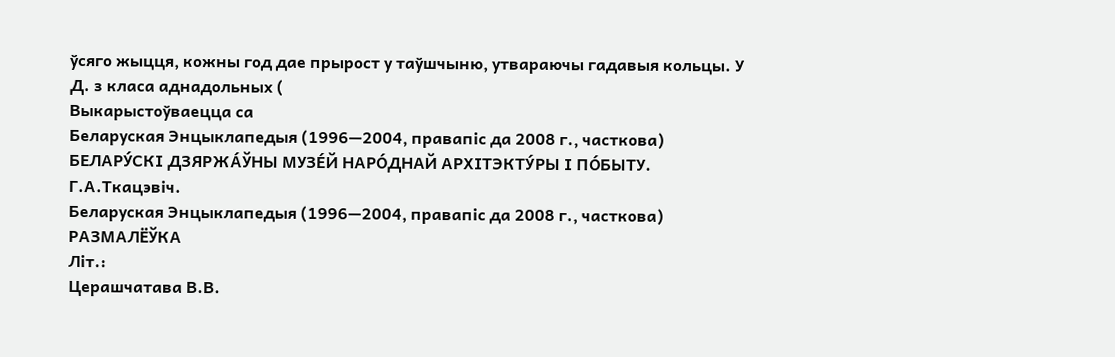ўсяго жыцця, кожны год дае прырост у таўшчыню, утвараючы гадавыя кольцы. У Д. з класа аднадольных (
Выкарыстоўваецца са
Беларуская Энцыклапедыя (1996—2004, правапіс да 2008 г., часткова)
БЕЛАРУ́СКІ ДЗЯРЖА́ЎНЫ МУЗЕ́Й НАРО́ДНАЙ АРХІТЭКТУ́РЫ І ПО́БЫТУ.
Г.А.Ткацэвіч.
Беларуская Энцыклапедыя (1996—2004, правапіс да 2008 г., часткова)
РАЗМАЛЁЎКА
Літ.:
Церашчатава В.В.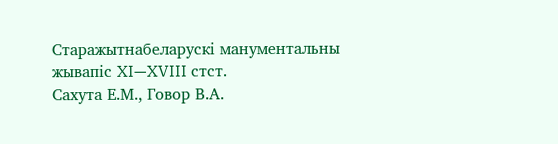Старажытнабеларускі манументальны жывапіс XI—XVIII стст.
Сахута Е.М., Говор В.А.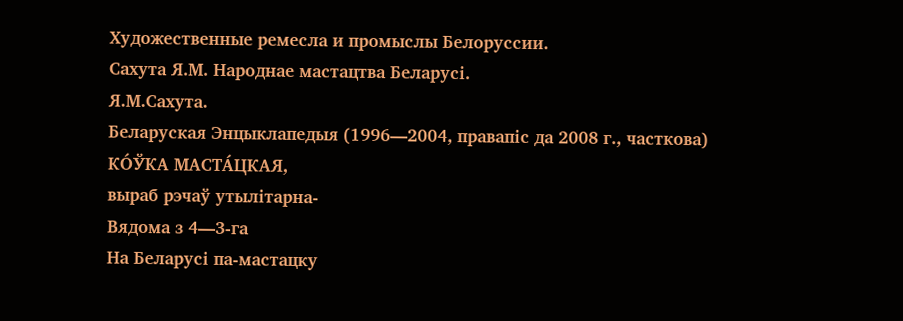Художественные ремесла и промыслы Белоруссии.
Сахута Я.М. Народнае мастацтва Беларусі.
Я.М.Сахута.
Беларуская Энцыклапедыя (1996—2004, правапіс да 2008 г., часткова)
КО́ЎКА МАСТА́ЦКАЯ,
выраб рэчаў утылітарна-
Вядома з 4—3-га
На Беларусі па-мастацку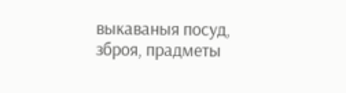выкаваныя посуд, зброя, прадметы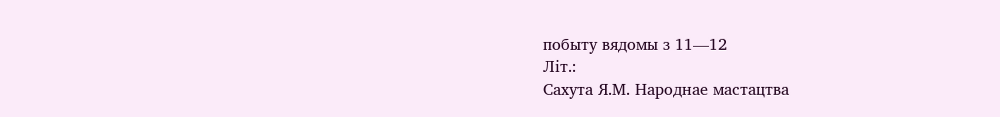побыту вядомы з 11—12
Літ.:
Сахута Я.М. Народнае мастацтва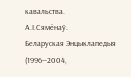кавальства.
А.І.Сямёнаў.
Беларуская Энцыклапедыя (1996—2004,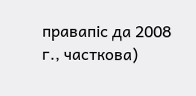правапіс да 2008 г., часткова)